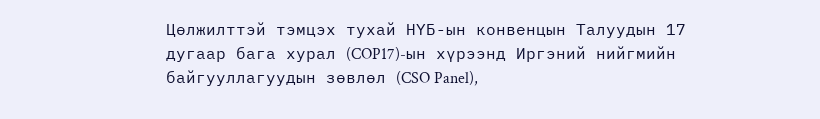Цөлжилттэй тэмцэх тухай НҮБ-ын конвенцын Талуудын 17 дугаар бага хурал (COP17)-ын хүрээнд Иргэний нийгмийн байгууллагуудын зөвлөл (CSO Panel),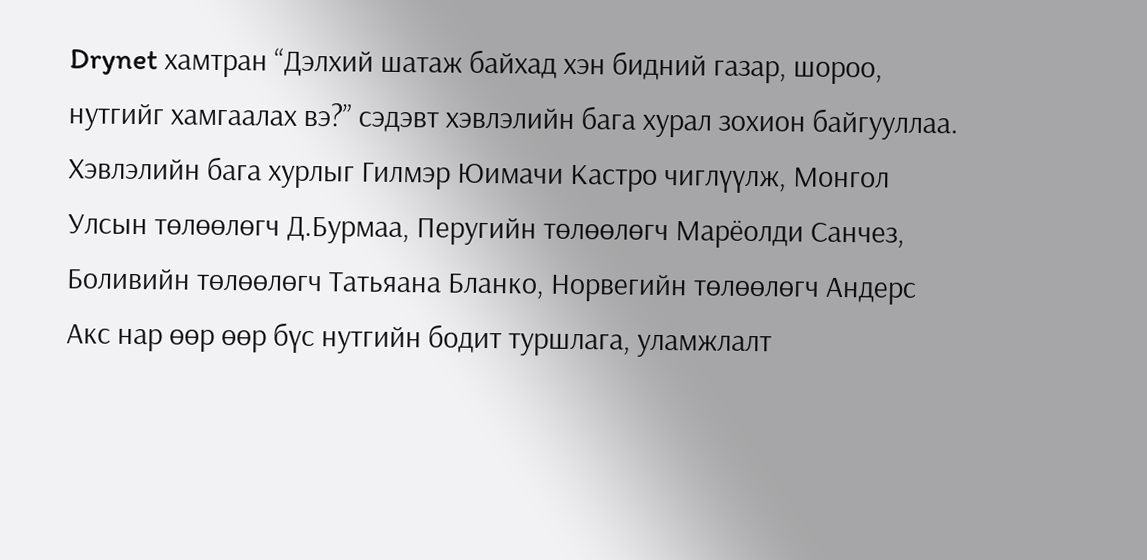Drynet хамтран “Дэлхий шатаж байхад хэн бидний газар, шороо, нутгийг хамгаалах вэ?” сэдэвт хэвлэлийн бага хурал зохион байгууллаа.
Хэвлэлийн бага хурлыг Гилмэр Юимачи Кастро чиглүүлж, Монгол Улсын төлөөлөгч Д.Бурмаа, Перугийн төлөөлөгч Марёолди Санчез, Боливийн төлөөлөгч Татьяана Бланко, Норвегийн төлөөлөгч Андерс Акс нар өөр өөр бүс нутгийн бодит туршлага, уламжлалт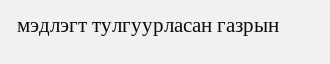мэдлэгт тулгуурласан газрын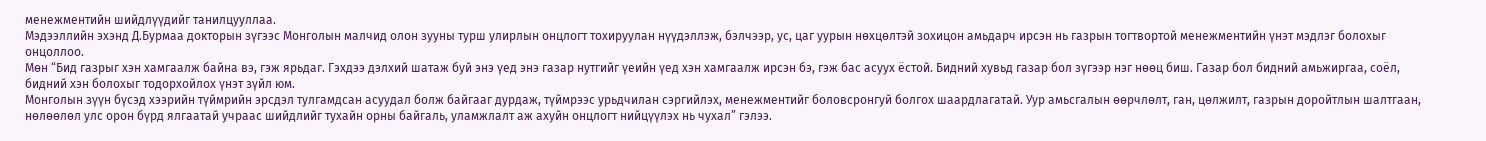менежментийн шийдлүүдийг танилцууллаа.
Мэдээллийн эхэнд Д.Бурмаа докторын зүгээс Монголын малчид олон зууны турш улирлын онцлогт тохируулан нүүдэллэж, бэлчээр, ус, цаг уурын нөхцөлтэй зохицон амьдарч ирсэн нь газрын тогтвортой менежментийн үнэт мэдлэг болохыг онцоллоо.
Мөн “Бид газрыг хэн хамгаалж байна вэ, гэж ярьдаг. Гэхдээ дэлхий шатаж буй энэ үед энэ газар нутгийг үеийн үед хэн хамгаалж ирсэн бэ, гэж бас асуух ёстой. Бидний хувьд газар бол зүгээр нэг нөөц биш. Газар бол бидний амьжиргаа, соёл, бидний хэн болохыг тодорхойлох үнэт зүйл юм.
Монголын зүүн бүсэд хээрийн түймрийн эрсдэл тулгамдсан асуудал болж байгааг дурдаж, түймрээс урьдчилан сэргийлэх, менежментийг боловсронгуй болгох шаардлагатай. Уур амьсгалын өөрчлөлт, ган, цөлжилт, газрын доройтлын шалтгаан, нөлөөлөл улс орон бүрд ялгаатай учраас шийдлийг тухайн орны байгаль, уламжлалт аж ахуйн онцлогт нийцүүлэх нь чухал” гэлээ.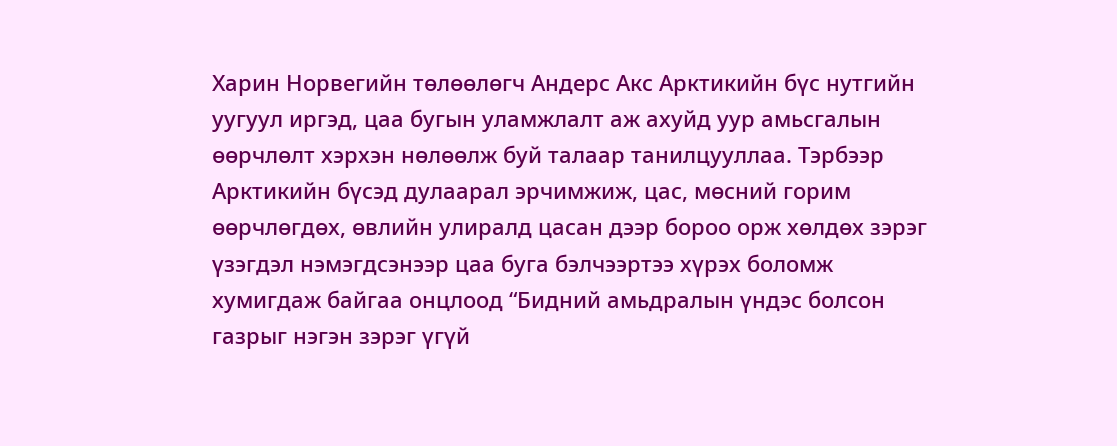Харин Норвегийн төлөөлөгч Андерс Акс Арктикийн бүс нутгийн уугуул иргэд, цаа бугын уламжлалт аж ахуйд уур амьсгалын өөрчлөлт хэрхэн нөлөөлж буй талаар танилцууллаа. Тэрбээр Арктикийн бүсэд дулаарал эрчимжиж, цас, мөсний горим өөрчлөгдөх, өвлийн улиралд цасан дээр бороо орж хөлдөх зэрэг үзэгдэл нэмэгдсэнээр цаа буга бэлчээртээ хүрэх боломж хумигдаж байгаа онцлоод “Бидний амьдралын үндэс болсон газрыг нэгэн зэрэг үгүй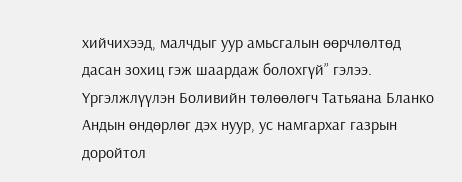хийчихээд, малчдыг уур амьсгалын өөрчлөлтөд дасан зохиц гэж шаардаж болохгүй” гэлээ.
Үргэлжлүүлэн Боливийн төлөөлөгч Татьяана Бланко Андын өндөрлөг дэх нуур, ус намгархаг газрын доройтол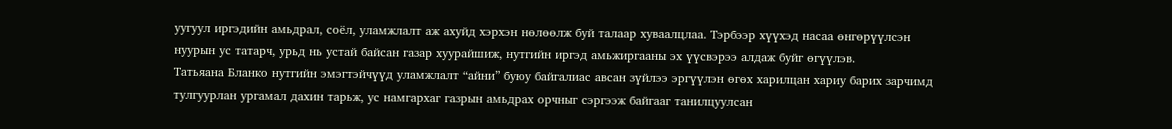уугуул иргэдийн амьдрал, соёл, уламжлалт аж ахуйд хэрхэн нөлөөлж буй талаар хуваалцлаа. Тэрбээр хүүхэд насаа өнгөрүүлсэн нуурын ус татарч, урьд нь устай байсан газар хуурайшиж, нутгийн иргэд амьжиргааны эх үүсвэрээ алдаж буйг өгүүлэв.
Татьяана Бланко нутгийн эмэгтэйчүүд уламжлалт “айни” буюу байгалиас авсан зүйлээ эргүүлэн өгөх харилцан хариу барих зарчимд тулгуурлан ургамал дахин тарьж, ус намгархаг газрын амьдрах орчныг сэргээж байгааг танилцуулсан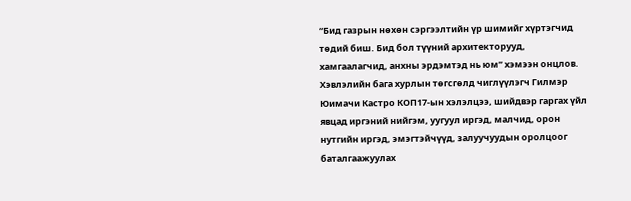“Бид газрын нөхөн сэргээлтийн үр шимийг хүртэгчид төдий биш. Бид бол түүний архитекторууд, хамгаалагчид, анхны эрдэмтэд нь юм” хэмээн онцлов.
Хэвлэлийн бага хурлын төгсгөлд чиглүүлэгч Гилмэр Юимачи Кастро КОП17-ын хэлэлцээ, шийдвэр гаргах үйл явцад иргэний нийгэм, уугуул иргэд, малчид, орон нутгийн иргэд, эмэгтэйчүүд, залуучуудын оролцоог баталгаажуулах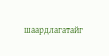шаардлагатайг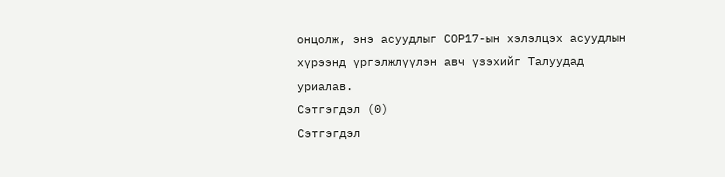онцолж, энэ асуудлыг COP17-ын хэлэлцэх асуудлын хүрээнд үргэлжлүүлэн авч үзэхийг Талуудад уриалав.
Сэтгэгдэл (0)
Сэтгэгдэл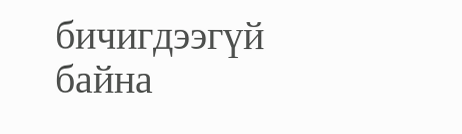бичигдээгүй байна